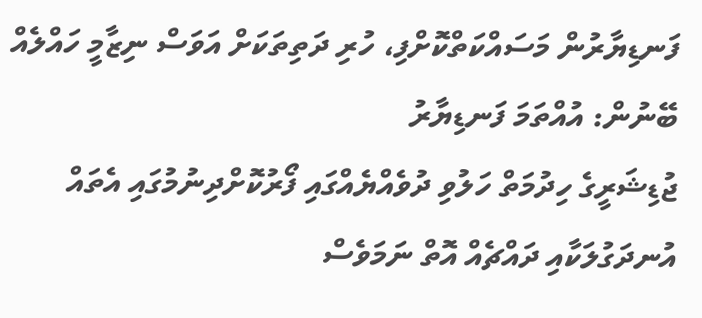ފަނޑިޔާރުން މަސައްކަތްކޮށްފި، ހުރި ދަތިތަކަށް އަވަސް ނިޒާމީ ހައްލެއް ބޭނުން: އުއްތަމަ ފަނޑިޔާރު
ޖުޑިޝަރީގެ ހިދުމަތް ހަލުވި ދުވެއްޔެއްގައި ފޯރުކޮށްދިނުމުގައި އެތައް އުނދަގުލަކާއި ދައްޗެއް އޮތް ނަމަވެސް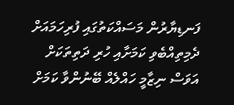ފަނޑިޔާރުން މަސައްކަތުގައި ފުރިހަމައަށް ދެމިތިއްބެވި ކަމަށާއި ހުރި ދަތިތަކަށް އަވަސް ނިޒާމީ ހައްލެއް ބޭނުންވާ ކަމަށް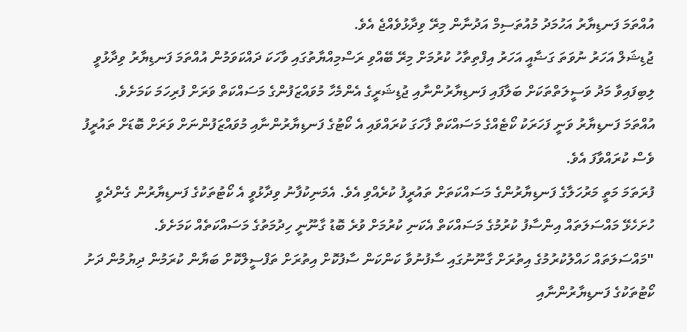އުއްތަމަ ފަނޑިޔާރު އަހުމަދު މުއުތަސިމް އަދުނާން މިރޭ ވިދާޅުވެއްޖެ އެވެ.
ޖުޑިޝަލް އަހަރު ނުވަތަ ގަޟާއީ އަހަރު އިފްތިތާހު ކުރުމަށް މިރޭ ބޭއްވި ރަސްމިއްޔާތުގައި ވާހަކަ ދައްކަވަމުން އުއްތަމަ ފަނޑިޔާރު ވިދާޅުވީ ލިބިފައިވާ މަދު ވަސީލަތްތަކަށް ބަލާފައި ފަނޑިޔާރުންނާއި ޖުޑިޝަރީގެ އެންމެހާ މުވައްޒަފުންގެ މަސައްކަތް ވަރަށް ފުރިހަމަ ކަމަށެވެ.
އުއްތަމަ ފަނޑިޔާރު ވަނީ ފަހަރަކު ކޯޓެއްގެ މަސައްކަތް ފާހަގަ ކުރައްވައި އެ ކޯޓުގެ ފަނޑިޔާރުންނާއި މުވައްޒަފުންނަށް ވަރަށް ބޮޑަށް ތައުރީފު ވެސް ކުރައްވާފަ އެވެ.
ފުރަތަމަ މަތީ މަރުހަލާގެ ފަނޑިޔާރުންގެ މަސައްކަތަށް ތައުރީފު ކުރެއްވި އެވެ. އެމަނިކުފާނު ވިދާޅުވީ އެ ކޯޓުތަކުގެ ފަނޑިޔާރުން ގެންދެވީ ހުށަހެޅޭ މައްސަލަތައް އިންސާފު ކުރުމުގެ މަސައްކަތް އެކަނި ކުރުމަށް ވުރެ ބޮޑު ގާނޫނީ ހިދުމަތުގެ މަސައްކަތެއް ކަމަށެވެ.
"މައްސަލަތައް ހައްލުކުރުމުގެ އިތުރަށް ގާނޫނުގައި ސާފުނުވާ ކަންކަން ސާފުކޮށް އިތުރަށް ތަފްސީލްކޮށް ބަޔާން ކުރަމުން ދިޔުމުން ދަށު ކޯޓުތަކުގެ ފަނޑިޔާރުންނާއި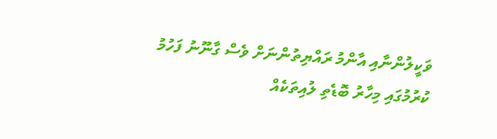ވަކީލުންނާއި އާންމު ރައްޔިތުންނަށް ވެސް ގާނޫނު ފަހުމު ކުރުމުގައި މިހާރު ބޮޑެތި ލުއިތަކެއް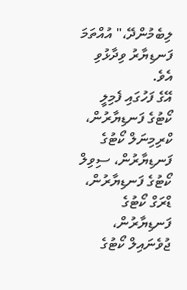ލިބެމުންދޭ،" އުއްތަމަ ފަނޑިޔާރު ވިދާޅުވި އެވެ.
އޭގެ ފަހުގައި ފެމިލީ ކޯޓުގެ ފަނޑިޔާރުން، ކްރިމިނަލް ކޯޓުގެ ފަނޑިޔާރުން، ސިވިލް ކޯޓުގެ ފަނޑިޔާރުން، ޑްރަގް ކޯޓުގެ ފަނޑިޔާރުން، ޖުވެނައިލް ކޯޓުގެ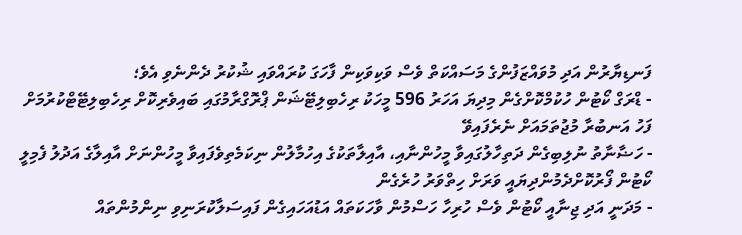ފަނޑިޔާރުން އަދި މުވައްޒަފުންގެ މަސައްކަތް ވެސް ވަކިވަކިން ފާހަގަ ކުރައްވައި ޝުކުރު ދެންނެވި އެވެ؛
- ޑްރަގް ކޯޓުން ހުކުމްކޮށްގެން މިދިޔަ އަހަރު 596 މީހަކު ރިހެބިލިޓޭޝަން ޕްރޮގްރާމުގައި ބައިވެރިކޮށް ރިހެބިލިޓޭޓްކުރުމަށް ފަހު އަނބުރާ މުޖުތަމައަށް ނެރެފައިވޭ
- ހަޟާނާތު ނުލިބިގެން ދަތިހާލުގައިވާ މީހުންނާއި، އާއިލާތަކުގެ އިހުމާލުން ނިކަމެތިވެފައިވާ މީހުންނަށް އާއިލާގެ އަދުލު ފެމިލީ ކޯޓުން ފޯރުކޮށްދެމުންދިޔައީ ވަރަށް ހިތްވަރު ހުރެގެން
- މަދަނީ އަދި ޖިނާއީ ކޯޓުން ވެސް ހުރިހާ ހަސްމުން ވާހަކަތައް އަޑުއަހައިގެން ފައިސަލާކުރަނިވި ނިންމުންތައް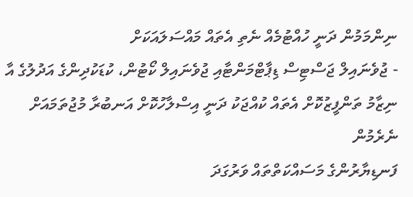ނިންމަމުން ދަނީ ހުއްޓުމެއް ނެތި އެތައް މައްސަލައަކަށް
- ޖުވެނައިލް ޖަސްޓިސް ޑިޕާޓްމަންޓާއި ޖުވެނައިލް ކޯޓުން، ކުޑަކުދިންގެ އަދުލުގެ އާ ނިޒާމު ތަންފީޒުކޮށް އެތައް ކުއްޖަކު ދަނީ އިސްލާހުކޮށް އަނބުރާ މުޖުތަމައަށް ނެރެމުން
ފަނޑިޔާރުންގެ މަސައްކަތްތައް ވަރުގަދަ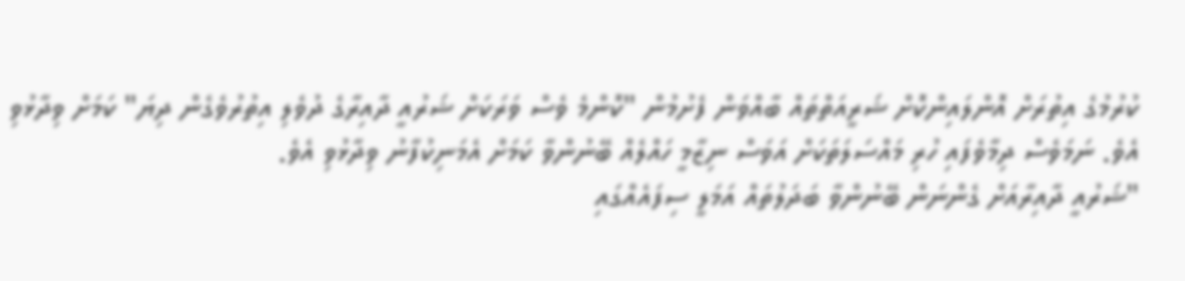ކުރުމުގެ އިތުރަށް އޮންލައިންކޮށް ޝަރީއަތްތައް ބާއްވަން ފެށުމުން "ކޮންމެ ވެސް ވަރަކަށް ޝަރުއީ ދާއިރާގެ ދުވެލި އިތުރުވެގެން ދިޔަ" ކަމަށް ވިދާޅުވި އެވެ. ނަމަވެސް ދިމާވެފައި ހުރި މައްސަލަތަކަށް އަވަސް ނިޒާމީ ހައްލެއް ބޭނުންވާ ކަމަށް އެމަނިކުފާނު ވިދާޅުވި އެވެ.
"ޝަރުއީ ދާއިރާއަށް ގެންނަން ބޭނުންވާ ބަދަލުތައް އަމަލީ ސިފައެއްގައި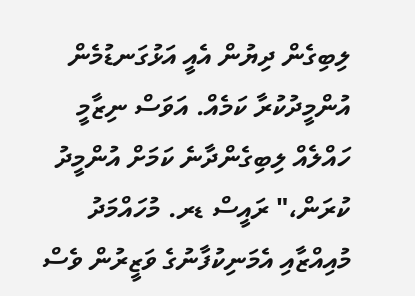ލިބިގެން ދިޔުން އެއީ އަޅުގަނޑުމެން އުންމީދުކުރާ ކަމެއް. އަވަސް ނިޒާމީ ހައްލެއް ލިބިގެންދާނެ ކަމަށް އުންމީދު ކުރަން،" ރައީސް ޑރ. މުހައްމަދު މުއިއްޒާއި އެމަނިކުފާނުގެ ވަޒީރުން ވެސް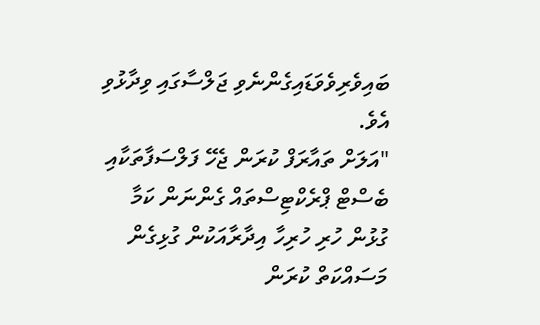ބައިވެރިވެވަޑައިގެންނެވި ޖަލްސާގައި ވިދާޅުވި އެވެ.
"އަލަށް ތައާރަފް ކުރަން ޖެހޭ ފަލްސަފާތަކާއި ބެސްޓް ޕްރެކްޓިސްތައް ގެންނަން ކަމާ ގުޅުން ހުރި ހުރިހާ އިދާރާއަކުން ގުޅިގެން މަސައްކަތް ކުރަން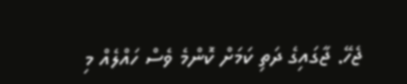ޖެހޭ. ޖާގައިގެ ދަތި ކަމަށް ކޮންމެ ވެސް ހައްލެއް މި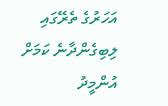އަހަރުގެ ތެރޭގައި ލިބިގެންދާނެ ކަމަށް އުންމީދު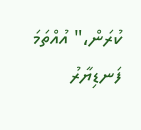ކުރަން،" އުއްތަމަ ފަނޑިޔާރު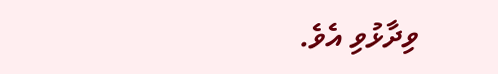ވިދާޅުވި އެވެ.